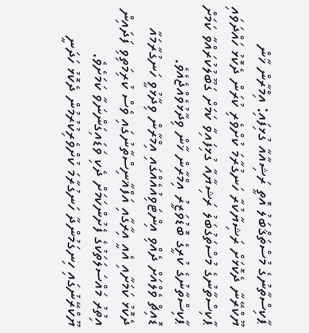ޕާކިސްތާނުގެ މުސްތަޤްބަލު އޮތީ ރަޝިއާއާ ގުޅިފައި: އިމްރާން ޚާން
ޔޫކްރޭނާ ދެކޮޅަށް ރަޝިޔާކުރާ ހަނގުރާމަ ކުށްވެރި ކުރަން ދެކޮޅު ހައްދަވައި ޕާކިސްތާނުގެ މުސްތަގުބަލު ރަޝިޔާއާ ގުޅިފައިވާ ކަމަށް ގަބޫލުކުރައްވާ ކަމަށް ޕާކިސްތާނުގެ ކުރީގެ ބޮޑުވަޒީރު އިމްރާން ޚާން ވިދާޅުވެއްޖެއެވެ.
ޑޮއިޗް ވެލްއަށް ދެއްވި އިންޓަވިއުއެއްގައި އިމްރާން ވިދާޅުވީ ހަނގުރާމައާ ދެކޮޅު ކަމަށާއި އެއީ އިރާގާއި އަފްޣާނިސްތާނުގައި ވެސް ކުރިމަތިވި ފަދައިން އިތުރު މައްސަލަތަކުގެ ފެށުންކަމަށް ދެކި ވަޑައިގަންނަވާ ކަމަށެވެ.
ޔޫކްރޭނުގައި ހިނގަމުންދާ ހަނގުރާމަ ކުށްވެރިކުރުމުން ދެކޮޅު ހަދަނީ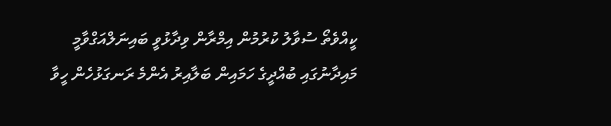ކީއްވެތޯ ސުވާލު ކުރުމުން އިމްރާން ވިދާޅުވީ ބައިނަލްއަގްވާމީ މައިދާނުގައި ބުއްދީގެ ހަމައިން ބަލާއިރު އެންމެ ރަނގަޅުހެން ހީވާ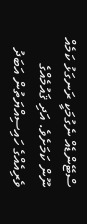ސްޓޭންޑެއް ނެގުމަކީ ރަނގަޅު ކަމެއް ނޫން ކަމަށެވެ. އަދި ޤައުމެއްގެ ވެރިއެއްގެ ހައިސިއްޔަތުން އަބަދު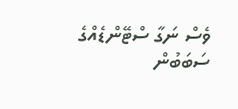ވެސް ނަގާ ސްޓޭންޑެއްގެ ސަބަބުން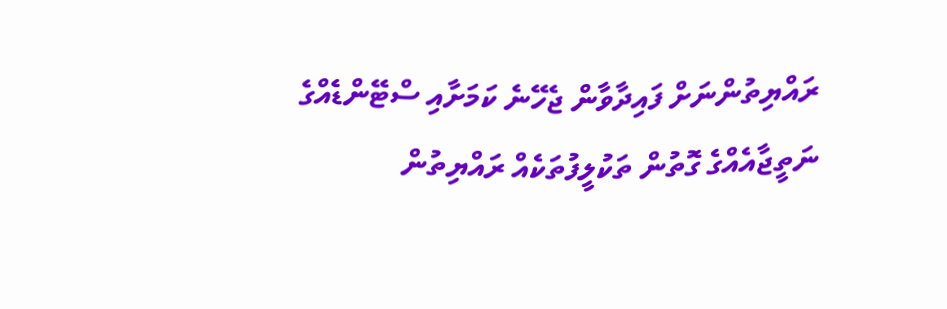ރައްޔިތުންނަށް ފައިދާވާން ޖެހޭނެ ކަމަށާއި ސްޓޭންޑެއްގެ ނަތީޖާއެއްގެ ގޮތުން ތަކުލީފުތަކެއް ރައްޔިތުން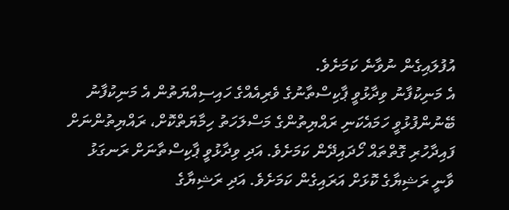އުފުލައިގެން ނުވާނެ ކަމަށެވެ.
އެ މަނިކުފާނު ވިދާޅުވީ ޕާކިސްތާނުގެ ވެރިއެއްގެ ހައިސިއްޔަތުން އެ މަނިކުފާނު ބޭނުންފުޅުވީ ހަމައެކަނި ރައްޔިތުންގެ މަސްލަހަތު ހިމާޔަތްކޮށް، ރައްޔިތުންނަށް ފައިދާހުރި ގޮތްތައް ހޯދައިދޭން ކަމަށެވެ. އަދި ވިދާޅުވީ ޕާކިސްތާނަށް ރަނގަޅު ވާނީ ރަޝިޔާގެ ކޮޅަށް އަރައިގެން ކަމަށެވެ. އަދި ރަޝިޔާގެ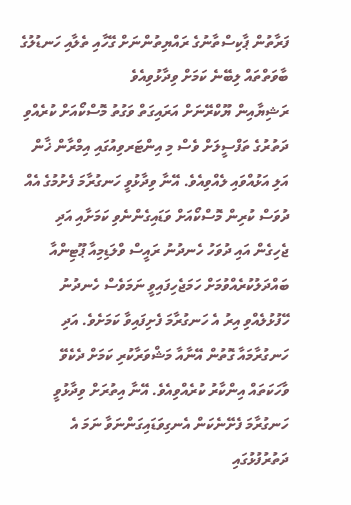ފަރާތުން ޕާކިސްތާނުގެ ރައްޔިތުންނަށް ގޭހާއި ތެލާއި ހަނޑުލުގެ ބާވަތްތައް ލިބޭނެ ކަމަށް ވިދާޅުވިއެވެ
ރަޝިޔާއިން ޔޫކްރޭނަށް އަރައިގަތް ވަގުތު މޮސްކޯއަށް ކުރެއްވި ދަތުރުގެ ތަފްސީލަށް ވެސް މި އިންޓަރވިއުގައި އިމްރާން ޚާން އަލި އަޅުއްވައި ލެއްވިއެވެ. އޭނާ ވިދާޅުވީ ހަނގުރާމަ ފެށުމުގެ އެއް ދުވަސް ކުރިން މޮސްކޯއަށް ވަޑައިގެންނެވި ކަމަށާއި އަދި ޖެހިގެން އައި ދުވަހު ހެނދުނު ރައީސް ވްލަޑިމިއާ ޕޫޓިންއާ ބައްދަލުކުރެއްވުމަށް ހަމަޖެހިފައިވީ ނަމަވެސް ހެނދުނު ހޭފުޅުލެއްވި އިރު އެ ހަނގުރާމަ ފެށިފައިވާ ކަމަށެވެ. އަދި ހަނގުރާމައާ ގޮތުން އޭނާއާ މަޝްވަރާކުރި ކަމަށް ދެކެވޭ ވާހަކަތައް އިންކާރު ކުރެއްވިއެވެ. އޭނާ އިތުރަށް ވިދާޅުވީ ހަނގުރާމަ ފެށޭނެކަން އެނގިވަޑައިގަންނަވާ ނަމަ އެ ދަތުރުފުޅުގައި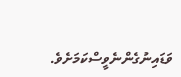ވަޑައިނުގެންނެވީސްކަމަށެވެ.